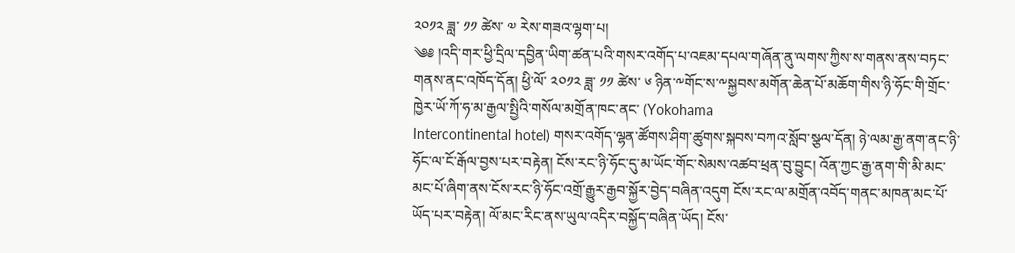༢༠༡༢ ཟླ་ ༡༡ ཚེས་ ༧ རེས་གཟའ་ལྷག་པ།
༄༅ །འདི་གར་ཕྱི་དྲིལ་དབྱིན་ཡིག་ཚན་པའི་གསར་འགོད་པ་འཇམ་དཔལ་གཞོན་ནུ་ལགས་ཀྱིས་ས་གནས་ནས་བཏང་གནས་ནང་འཁོད་དོན། ཕྱི་ལོ་ ༢༠༡༢ ཟླ་ ༡༡ ཚེས་ ༦ ཉིན་༸གོང་ས་༸སྐྱབས་མགོན་ཆེན་པོ་མཆོག་གིས་ཉི་ཧོང་གི་གྲོང་ཁྱེར་ཡོ་ཀོ་ཧ་མ་རྒྱལ་སྤྱིའི་གསོལ་མགྲོན་ཁང་ནང་ (Yokohama
Intercontinental hotel) གསར་འགོད་ལྷན་ཚོགས་ཤིག་ཚུགས་སྐབས་བཀའ་སློབ་སྩལ་དོན། ཉེ་ལམ་རྒྱ་ནག་ནང་ཉི་ཧོང་ལ་ངོ་རྒོལ་བྱས་པར་བརྟེན། ངོས་རང་ཉི་ཧོང་དུ་མ་ཡོང་གོང་སེམས་འཚབ་ཕྲན་བུ་བྱུང། འོན་ཀྱང་རྒྱ་ནག་གི་མི་མང་མང་པོ་ཞིག་ནས་ངོས་རང་ཉི་ཧོང་འགྲོ་རྒྱུར་རྒྱབ་སྐྱོར་བྱེད་བཞིན་འདུག ངོས་རང་ལ་མགྲོན་འབོད་གནང་མཁན་མང་པོ་ཡོད་པར་བརྟེན། ལོ་མང་རིང་ནས་ཡུལ་འདིར་བསྐྱོད་བཞིན་ཡོད། ངོས་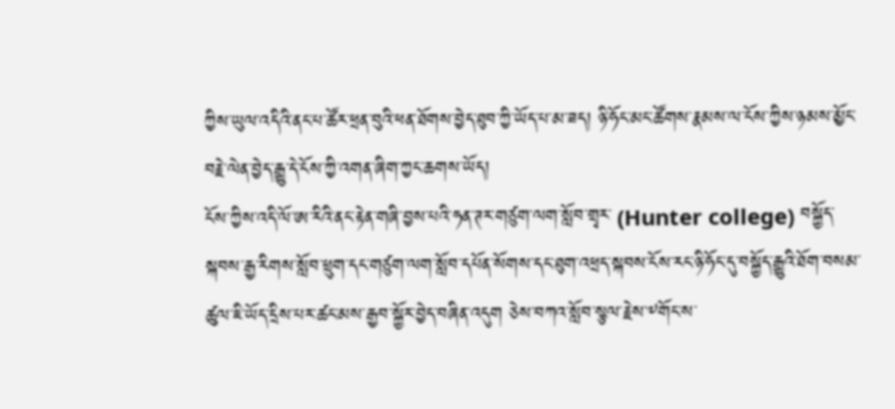ཀྱིས་ཡུལ་འདིའི་ནང་པ་ཚོར་ཕྲན་བུའི་ཕན་ཐོགས་བྱེད་ཐུབ་ཀྱི་ཡོད་པ་མ་ཟད། ཉི་ཧོང་མང་ཚོགས་རྣམས་ལ་ངོས་ཀྱིས་ཉམས་མྱོང་བརྗེ་ལེན་བྱེད་རྒྱུ་དེ་ངོས་ཀྱི་འགན་ཞིག་ཀྱང་ཆགས་ཡོད།
ངོས་ཀྱིས་འདི་ལོ་ཨ་རིའི་ནང་རྟེན་གཞི་བྱས་པའི་ཧན་ཊར་གཙུག་ལག་སློབ་གྲྭར་ (Hunter college) བསྐྱོད་སྐབས་རྒྱ་རིགས་སློབ་ཕྲུག་དང་གཙུག་ལག་སློབ་དཔོན་སོགས་དང་ཐུག་འཕྲད་སྐབས་ངོས་རང་ཉི་ཧོང་དུ་བསྐྱོད་རྒྱུའི་ཐོག་བསམ་ཚུལ་ཇི་ཡོད་དྲིས་པར་ཚང་མས་རྒྱབ་སྐྱོར་བྱེད་བཞིན་འདུག ཅེས་བཀའ་སློབ་སྩལ་རྗེས་༸གོང་ས་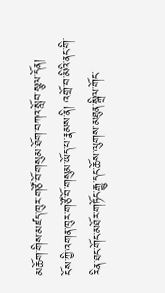མཆོག་གིས་མཛད་ཁུར་གཙོ་བོ་གསུམ་ཐོག་བཀའ་སློབ་སྩལ་དོན།
ངོས་ཀྱི་འགན་ཁུར་གཙོ་བོ་གསུམ་ཡོད་པ་རྣམས་ནི། འགྲོ་བ་མིའི་ནང་གི་རིན་ཐང་གོང་མཐོར་གཏོང་རྒྱུ་དང་ཆོས་ལུགས་མཐུན་སྒྲིལ་གོང་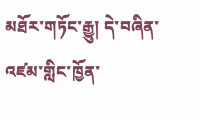མཐོར་གཏོང་རྒྱུ། དེ་བཞིན་འཛམ་གླིང་ཁྱོན་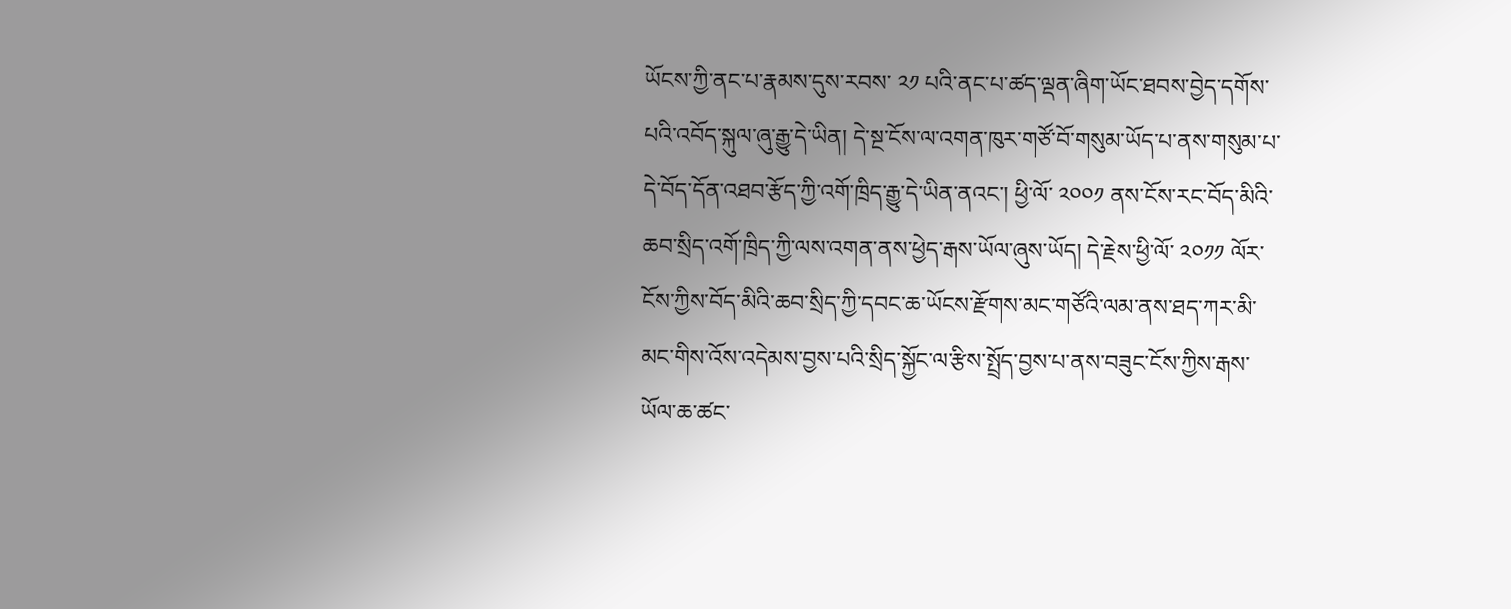ཡོངས་ཀྱི་ནང་པ་རྣམས་དུས་རབས་ ༢༡ པའི་ནང་པ་ཚད་ལྡན་ཞིག་ཡོང་ཐབས་བྱེད་དགོས་པའི་འབོད་སྐུལ་ཞུ་རྒྱུ་དེ་ཡིན། དེ་སྔ་ངོས་ལ་འགན་ཁུར་གཙོ་བོ་གསུམ་ཡོད་པ་ནས་གསུམ་པ་དེ་བོད་དོན་འཐབ་རྩོད་ཀྱི་འགོ་ཁྲིད་རྒྱུ་དེ་ཡིན་ནའང་། ཕྱི་ལོ་ ༢༠༠༡ ནས་ངོས་རང་བོད་མིའི་ཆབ་སྲིད་འགོ་ཁྲིད་ཀྱི་ལས་འགན་ནས་ཕྱེད་རྒས་ཡོལ་ཞུས་ཡོད། དེ་རྗེས་ཕྱི་ལོ་ ༢༠༡༡ ལོར་ངོས་ཀྱིས་བོད་མིའི་ཆབ་སྲིད་ཀྱི་དབང་ཆ་ཡོངས་རྫོགས་མང་གཙོའི་ལམ་ནས་ཐད་ཀར་མི་མང་གིས་འོས་འདེམས་བྱས་པའི་སྲིད་སྐྱོང་ལ་རྩིས་སྤྲོད་བྱས་པ་ནས་བཟུང་ངོས་ཀྱིས་རྒས་ཡོལ་ཆ་ཚང་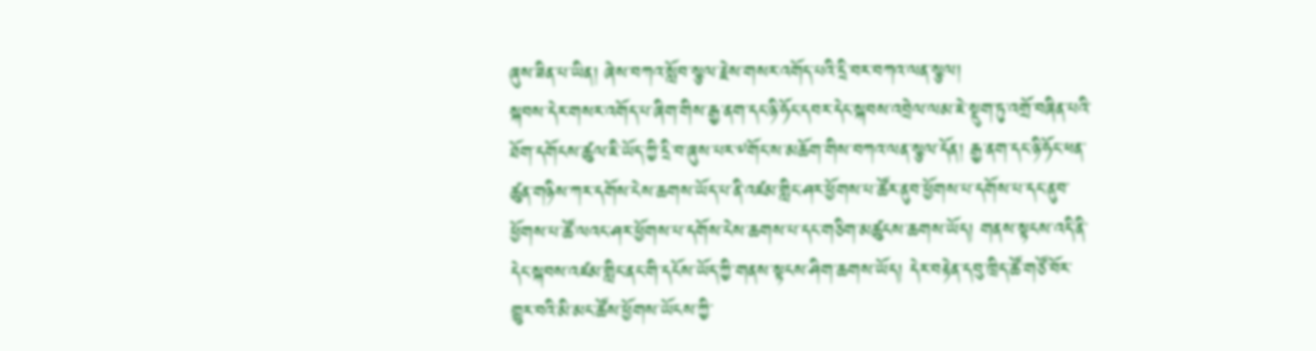ཞུས་ཟིན་པ་ཡིན། ཞེས་བཀའ་སློབ་སྩལ་རྗེས་གསར་འགོད་པའི་དྲི་བར་བཀའ་ལན་སྩལ།
སྐབས་དེར་གསར་འགོད་པ་ཞིག་གིས་རྒྱ་ནག་དང་ཉི་ཧོང་དབར་དེང་སྐབས་འབྲེལ་ལམ་ཇེ་སྡུག་ཏུ་འགྲོ་བཞིན་པའི་ཐོག་དགོངས་ཚུལ་ཇི་ཡོད་ཀྱི་དྲི་བ་ཞུས་པར་༸གོང་ས་མཆོག་གིས་བཀའ་ལན་སྩལ་དོན། རྒྱ་ནག་དང་ཉི་ཧོང་ཕན་ཚུན་གཉིས་ཀར་དགོས་ངེས་ཆགས་ཡོད་པ་ནི་འཛམ་གླིང་ཤར་ཕྱོགས་པ་ཚོར་ནུབ་ཕྱོགས་པ་དགོས་པ་དང་ནུབ་ཕྱོགས་པ་ཚོ་ལའང་ཤར་ཕྱོགས་པ་དགོས་ངེས་ཆགས་པ་དང་གཅིག་མཚུངས་ཆགས་ཡོད། གནས་སྟངས་འདི་ནི་དེང་སྐབས་འཛམ་གླིང་ནང་གི་དངོས་ཡོད་ཀྱི་གནས་སྟངས་ཤིག་ཆགས་ཡོད། དེར་བརྟེན་དབུ་ཁྲིད་ཚོ་གཙོ་བོར་གྱུར་བའི་མི་མང་ཚོས་ཕྱོགས་ཡོངས་ཀྱི་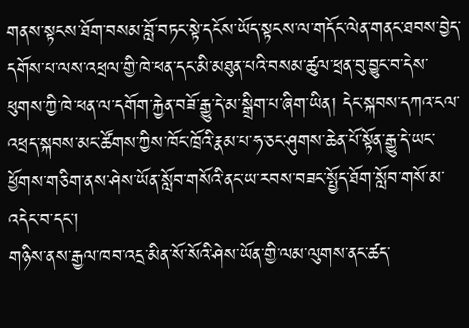གནས་སྟངས་ཐོག་བསམ་བློ་བཏང་སྟེ་དངོས་ཡོད་སྟངས་ལ་གདོང་ལེན་གནང་ཐབས་བྱེད་དགོས་པ་ལས་འཕྲལ་གྱི་ཁེ་ཕན་དང་མི་མཐུན་པའི་བསམ་ཚུལ་ཕྲན་བུ་བྱུང་བ་དེས་ཕུགས་ཀྱི་ཁེ་ཕན་ལ་དགོག་རྐྱེན་བཟོ་རྒྱུ་དེ་མ་སྒྲིག་པ་ཞིག་ཡིན། དེང་སྐབས་དཀའ་ངལ་འཕྲད་སྐབས་མང་ཚོགས་ཀྱིས་ཁོང་ཁྲོའི་རྣམ་པ་ཧ་ཅང་ཤུགས་ཆེན་པོ་སྟོན་རྒྱུ་དེ་ཡང་ཕྱོགས་གཅིག་ནས་ཤེས་ཡོན་སློབ་གསོའི་ནང་ཡ་རབས་བཟང་སྤྱོད་ཐོག་སློབ་གསོ་མ་འདེང་བ་དང་།
གཉིས་ནས་རྒྱལ་ཁབ་འདྲ་མིན་སོ་སོའི་ཤེས་ཡོན་གྱི་ལམ་ལུགས་ནང་ཚད་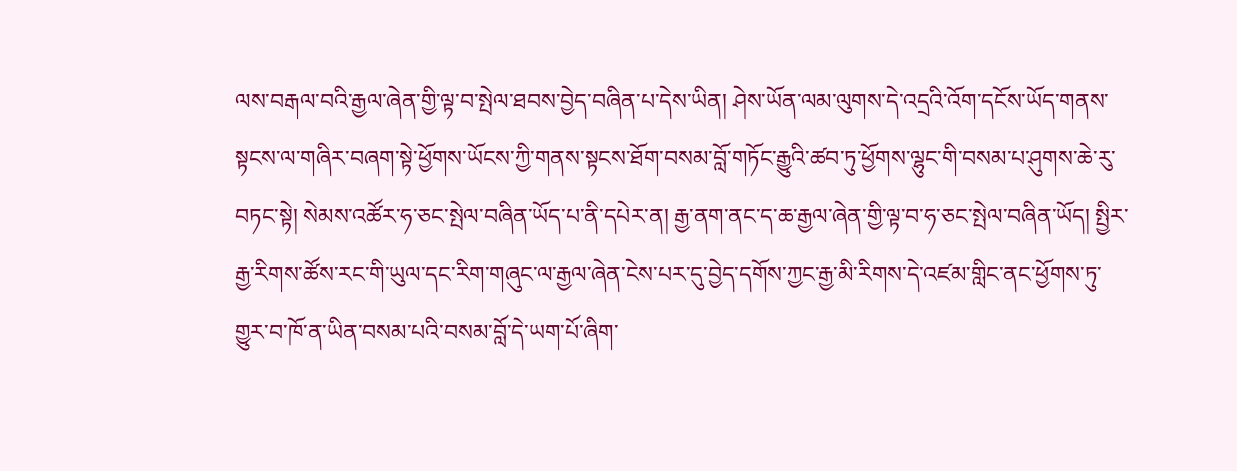ལས་བརྒལ་བའི་རྒྱལ་ཞེན་གྱི་ལྟ་བ་སྤེལ་ཐབས་བྱེད་བཞིན་པ་དེས་ཡིན། ཤེས་ཡོན་ལམ་ལུགས་དེ་འདྲའི་འོག་དངོས་ཡོད་གནས་སྟངས་ལ་གཞིར་བཞག་སྟེ་ཕྱོགས་ཡོངས་ཀྱི་གནས་སྟངས་ཐོག་བསམ་བློ་གཏོང་རྒྱུའི་ཚབ་ཏུ་ཕྱོགས་ལྷུང་གི་བསམ་པ་ཤུགས་ཆེ་རུ་བཏང་སྟེ། སེམས་འཚོར་ཧ་ཅང་སྤེལ་བཞིན་ཡོད་པ་ནི་དཔེར་ན། རྒྱ་ནག་ནང་ད་ཆ་རྒྱལ་ཞེན་གྱི་ལྟ་བ་ཧ་ཅང་སྤེལ་བཞིན་ཡོད། སྤྱིར་རྒྱ་རིགས་ཚོས་རང་གི་ཡུལ་དང་རིག་གཞུང་ལ་རྒྱལ་ཞེན་ངེས་པར་དུ་བྱེད་དགོས་ཀྱང་རྒྱ་མི་རིགས་དེ་འཛམ་གླིང་ནང་ཕྱོགས་ཏུ་གྱུར་བ་ཁོ་ན་ཡིན་བསམ་པའི་བསམ་བློ་དེ་ཡག་པོ་ཞིག་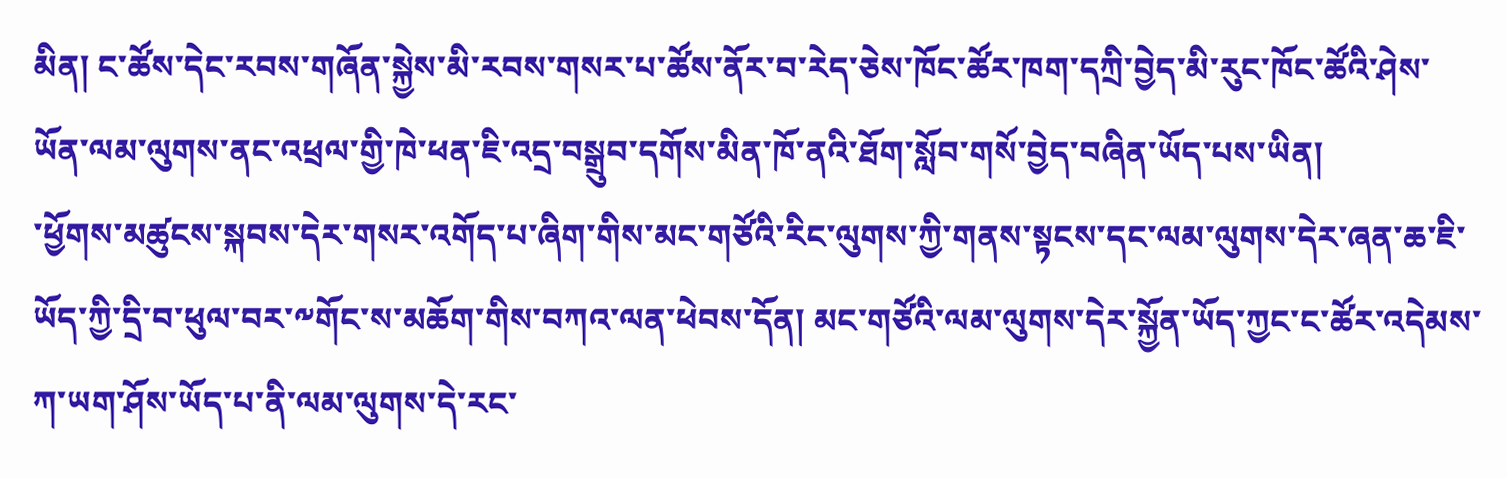མིན། ང་ཚོས་དེང་རབས་གཞོན་སྐྱེས་མི་རབས་གསར་པ་ཚོས་ནོར་བ་རེད་ཅེས་ཁོང་ཚོར་ཁག་དཀྲི་བྱེད་མི་རུང་ཁོང་ཚོའི་ཤེས་ཡོན་ལམ་ལུགས་ནང་འཕྲལ་གྱི་ཁེ་ཕན་ཇི་འདྲ་བསྒྲུབ་དགོས་མིན་ཁོ་ནའི་ཐོག་སློབ་གསོ་བྱེད་བཞིན་ཡོད་པས་ཡིན།
་ཕྱོགས་མཚུངས་སྐབས་དེར་གསར་འགོད་པ་ཞིག་གིས་མང་གཙོའི་རིང་ལུགས་ཀྱི་གནས་སྟངས་དང་ལམ་ལུགས་དེར་ཞན་ཆ་ཇི་ཡོད་ཀྱི་དྲི་བ་ཕུལ་བར་༸གོང་ས་མཆོག་གིས་བཀའ་ལན་ཕེབས་དོན། མང་གཙོའི་ལམ་ལུགས་དེར་སྐྱོན་ཡོད་ཀྱང་ང་ཚོར་འདེམས་ཀ་ཡག་ཤོས་ཡོད་པ་ནི་ལམ་ལུགས་དེ་རང་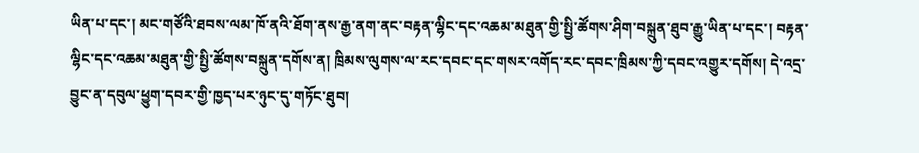ཡིན་པ་དང་། མང་གཙོའི་ཐབས་ལམ་ཁོ་ནའི་ཐོག་ནས་རྒྱ་ནག་ནང་བརྟན་ལྷིང་དང་འཆམ་མཐུན་གྱི་སྤྱི་ཚོགས་ཤིག་བསྐྲུན་ཐུབ་རྒྱུ་ཡིན་པ་དང་། བརྟན་ལྷིང་དང་འཆམ་མཐུན་གྱི་སྤྱི་ཚོགས་བསྐྲུན་དགོས་ན། ཁྲིམས་ལུགས་ལ་རང་དབང་དང་གསར་འགོད་རང་དབང་ཁྲིམས་ཀྱི་དབང་འགྱུར་དགོས། དེ་འདྲ་བྱུང་ན་དབུལ་ཕྱུག་དབར་གྱི་ཁྱད་པར་ཉུང་དུ་གཏོང་ཐུབ།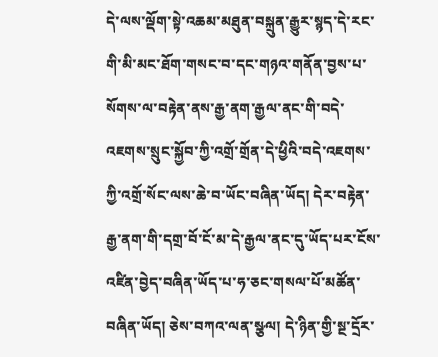དེ་ལས་ལྡོག་སྟེ་འཆམ་མཐུན་བསྐྲུན་རྒྱུར་སྙད་དེ་རང་གི་མི་མང་ཐོག་གསང་བ་དང་གཉའ་གནོན་བྱས་པ་སོགས་ལ་བརྟེན་ནས་རྒྱ་ནག་རྒྱལ་ནང་གི་བདེ་འཇགས་སྲུང་སྐྱོབ་ཀྱི་འགྲོ་གྲོན་དེ་ཕྱིའི་བདེ་འཇགས་ཀྱི་འགྲོ་སོང་ལས་ཆེ་བ་ཡོང་བཞིན་ཡོད། དེར་བརྟེན་རྒྱ་ནག་གི་དགྲ་བོ་ངོ་མ་དེ་རྒྱལ་ནང་དུ་ཡོད་པར་ངོས་འཛིན་བྱེད་བཞིན་ཡོད་པ་ཧ་ཅང་གསལ་པོ་མཚོན་བཞིན་ཡོད། ཅེས་བཀའ་ལན་སྩལ། དེ་ཉིན་གྱི་སྔ་དྲོར་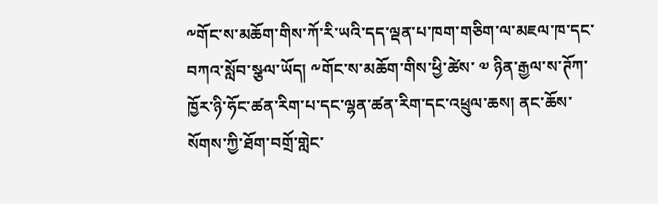༸གོང་ས་མཆོག་གིས་ཀོ་རི་ཡའི་དད་ལྡན་པ་ཁག་གཅིག་ལ་མཇལ་ཁ་དང་བཀའ་སློབ་སྩལ་ཡོད། ༸གོང་ས་མཆོག་གིས་ཕྱི་ཚེས་ ༧ ཉིན་རྒྱལ་ས་ཊོཀ་ཁྱོར་ཉི་ཧོང་ཚན་རིག་པ་དང་ལྷན་ཚན་རིག་དང་འཕྲུལ་ཆས། ནང་ཆོས་སོགས་ཀྱི་ཐོག་བགྲོ་གླེང་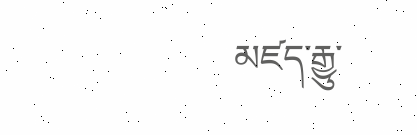མཛད་རྒྱུ་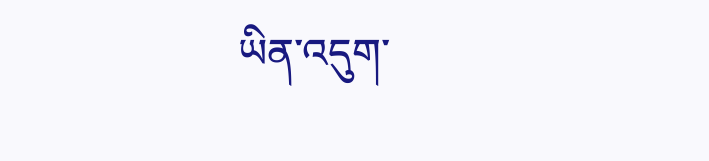ཡིན་འདུག་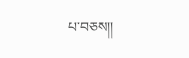པ་བཅས།།